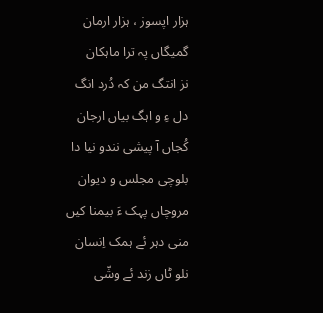ہزار اپسوز ، ہزار ارمان
گمیگاں پہ ترا ماہکان
نز انتگ من کہ دُرد انگ
دل ءِ و اہگ بیاں ارجان
کُجاں آ پیشی نندو نیا دا
بلوچی مجلس و دیوان
مروچاں پہک ءَ بیمنا کیں
منی دہر ئے ہمک اِنسان
نلو ٹاں زند ئے وشّی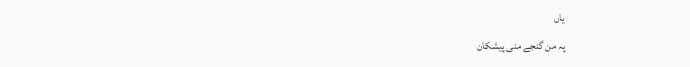یاں
پہ من گنجے منی پیشکان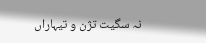نہ سگیت تژن و تیہاراں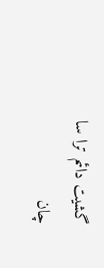گشیت دائم ترا سا چان